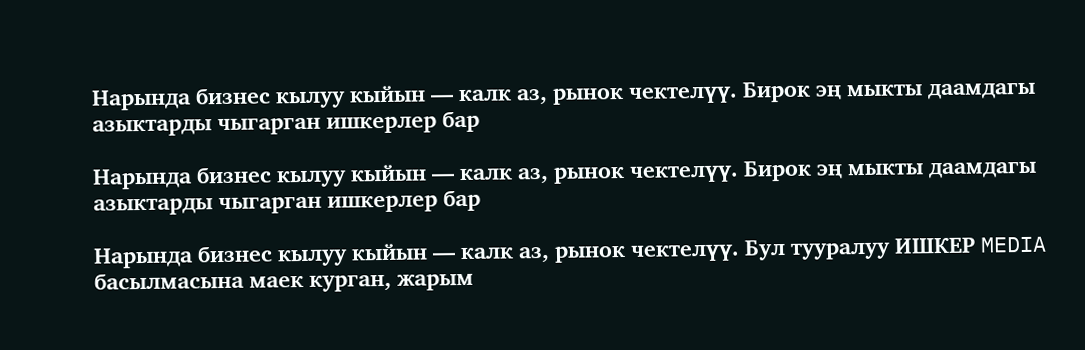Нарында бизнес кылуу кыйын — калк аз, рынок чектелүү. Бирок эң мыкты даамдагы азыктарды чыгарган ишкерлер бар

Нарында бизнес кылуу кыйын — калк аз, рынок чектелүү. Бирок эң мыкты даамдагы азыктарды чыгарган ишкерлер бар

Нарында бизнес кылуу кыйын — калк аз, рынок чектелүү. Бул тууралуу ИШКЕР MEDIA басылмасына маек курган, жарым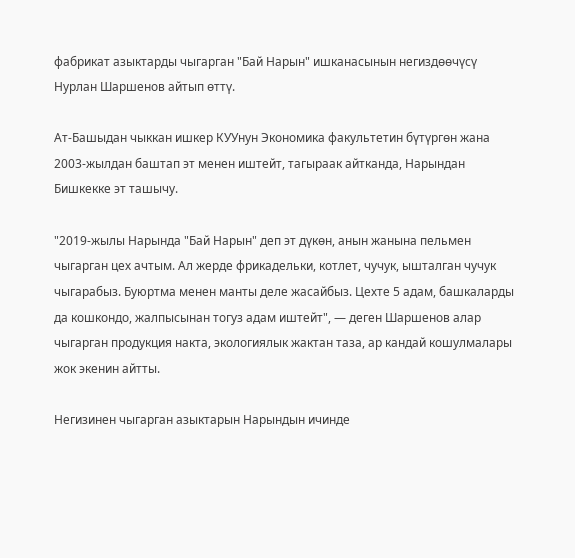фабрикат азыктарды чыгарган "Бай Нарын" ишканасынын негиздөөчүсү Нурлан Шаршенов айтып өттү.

Ат-Башыдан чыккан ишкер КУУнун Экономика факультетин бүтүргөн жана  2003-жылдан баштап эт менен иштейт, тагыраак айтканда, Нарындан Бишкекке эт ташычу.

"2019-жылы Нарында "Бай Нарын" деп эт дүкөн, анын жанына пельмен чыгарган цех ачтым. Ал жерде фрикадельки, котлет, чучук, ышталган чучук чыгарабыз. Буюртма менен манты деле жасайбыз. Цехте 5 адам, башкаларды да кошкондо, жалпысынан тогуз адам иштейт", — деген Шаршенов алар чыгарган продукция накта, экологиялык жактан таза, ар кандай кошулмалары жок экенин айтты.

Негизинен чыгарган азыктарын Нарындын ичинде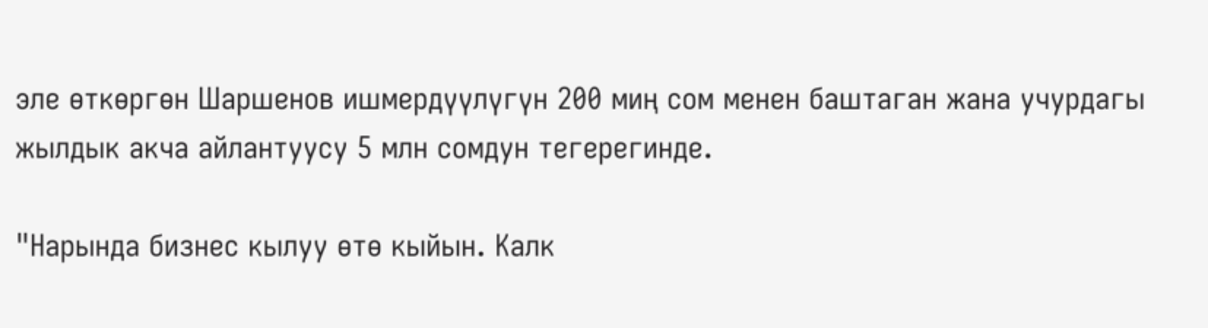эле өткөргөн Шаршенов ишмердүүлүгүн 200 миң сом менен баштаган жана учурдагы жылдык акча айлантуусу 5 млн сомдун тегерегинде.

"Нарында бизнес кылуу өтө кыйын. Калк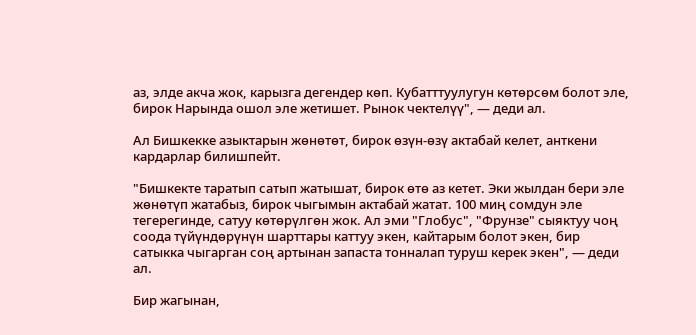аз, элде акча жок, карызга дегендер көп. Кубатттуулугун көтөрсөм болот эле, бирок Нарында ошол эле жетишет. Рынок чектелүү", — деди ал.

Ал Бишкекке азыктарын жөнөтөт, бирок өзүн-өзү актабай келет, анткени кардарлар билишпейт.

"Бишкекте таратып сатып жатышат, бирок өтө аз кетет. Эки жылдан бери эле жөнөтүп жатабыз, бирок чыгымын актабай жатат. 100 миң сомдун эле тегерегинде, сатуу көтөрүлгөн жок. Ал эми "Глобус", "Фрунзе" сыяктуу чоң соода түйүндөрүнүн шарттары каттуу экен, кайтарым болот экен, бир сатыкка чыгарган соң артынан запаста тонналап туруш керек экен", — деди ал.

Бир жагынан,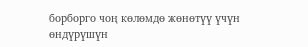борборго чоң көлөмдө жөнөтүү үчүн өндүрүшүн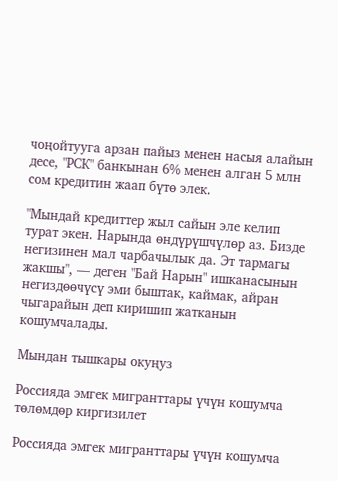чоңойтууга арзан пайыз менен насыя алайын десе, "РСК" банкынан 6% менен алган 5 млн сом кредитин жаап бүтө элек.

"Мындай кредиттер жыл сайын эле келип турат экен. Нарында өндүрүшчүлөр аз. Бизде негизинен мал чарбачылык да. Эт тармагы жакшы", — деген "Бай Нарын" ишканасынын негиздөөчүсү эми быштак, каймак, айран чыгарайын деп киришип жатканын кошумчалады.

Мындан тышкары окуңуз

Россияда эмгек мигранттары үчүн кошумча төлөмдөр киргизилет

Россияда эмгек мигранттары үчүн кошумча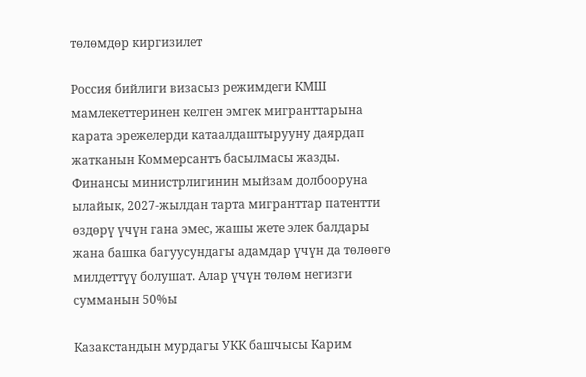төлөмдөр киргизилет

Россия бийлиги визасыз режимдеги КМШ мамлекеттеринен келген эмгек мигранттарына карата эрежелерди катаалдаштырууну даярдап жатканын Коммерсантъ басылмасы жазды. Финансы министрлигинин мыйзам долбооруна ылайык, 2027-жылдан тарта мигранттар патентти өздөрү үчүн гана эмес, жашы жете элек балдары жана башка багуусундагы адамдар үчүн да төлөөгө милдеттүү болушат. Алар үчүн төлөм негизги сумманын 50%ы

Казакстандын мурдагы УКК башчысы Карим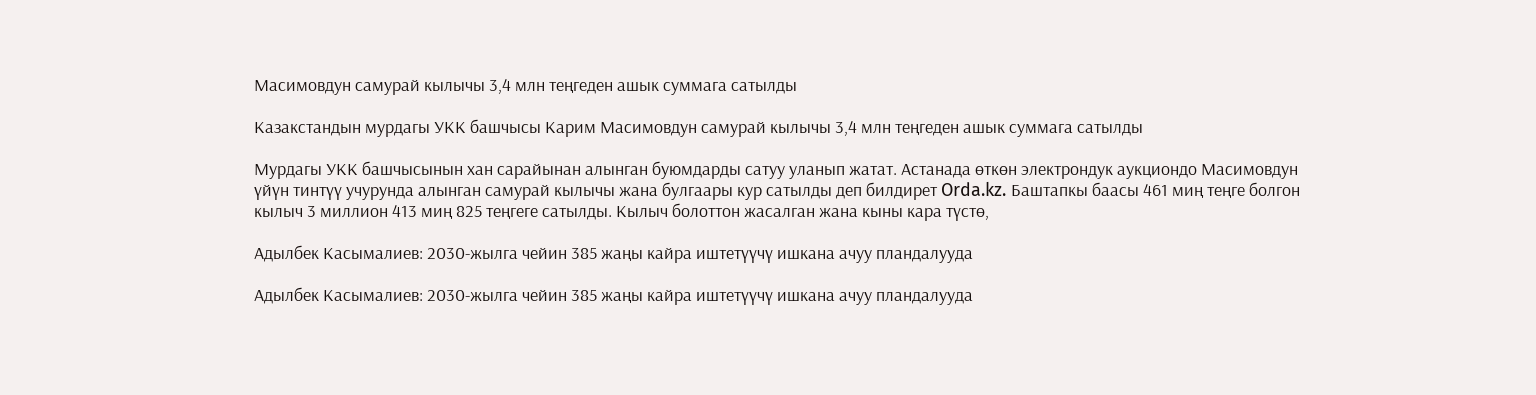Масимовдун самурай кылычы 3,4 млн теңгеден ашык суммага сатылды

Казакстандын мурдагы УКК башчысы Карим Масимовдун самурай кылычы 3,4 млн теңгеден ашык суммага сатылды

Мурдагы УКК башчысынын хан сарайынан алынган буюмдарды сатуу уланып жатат. Астанада өткөн электрондук аукциондо Масимовдун үйүн тинтүү учурунда алынган самурай кылычы жана булгаары кур сатылды деп билдирет Orda.kz. Баштапкы баасы 461 миң теңге болгон кылыч 3 миллион 413 миң 825 теңгеге сатылды. Кылыч болоттон жасалган жана кыны кара түстө,

Адылбек Касымалиев: 2030-жылга чейин 385 жаңы кайра иштетүүчү ишкана ачуу пландалууда

Адылбек Касымалиев: 2030-жылга чейин 385 жаңы кайра иштетүүчү ишкана ачуу пландалууда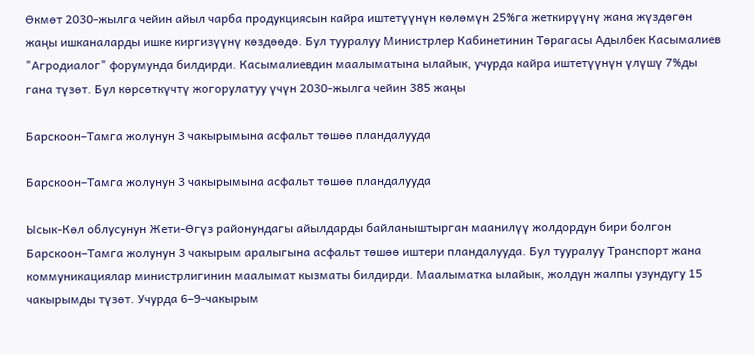Өкмөт 2030-жылга чейин айыл чарба продукциясын кайра иштетүүнүн көлөмүн 25%га жеткирүүнү жана жүздөгөн жаңы ишканаларды ишке киргизүүнү көздөөдө. Бул тууралуу Министрлер Кабинетинин Төрагасы Адылбек Касымалиев "Агродиалог" форумунда билдирди. Касымалиевдин маалыматына ылайык, учурда кайра иштетүүнүн үлүшү 7%ды гана түзөт. Бул көрсөткүчтү жогорулатуу үчүн 2030-жылга чейин 385 жаңы

Барскоон–Тамга жолунун 3 чакырымына асфальт төшөө пландалууда

Барскоон–Тамга жолунун 3 чакырымына асфальт төшөө пландалууда

Ысык-Көл облусунун Жети-Өгүз районундагы айылдарды байланыштырган маанилүү жолдордун бири болгон Барскоон–Тамга жолунун 3 чакырым аралыгына асфальт төшөө иштери пландалууда. Бул тууралуу Транспорт жана коммуникациялар министрлигинин маалымат кызматы билдирди. Маалыматка ылайык, жолдун жалпы узундугу 15 чакырымды түзөт. Учурда 6–9-чакырым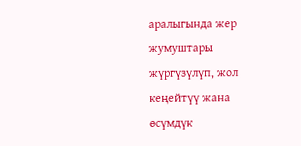аралыгында жер жумуштары жүргүзүлүп, жол кеңейтүү жана өсүмдүк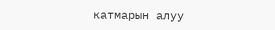катмарын алуу